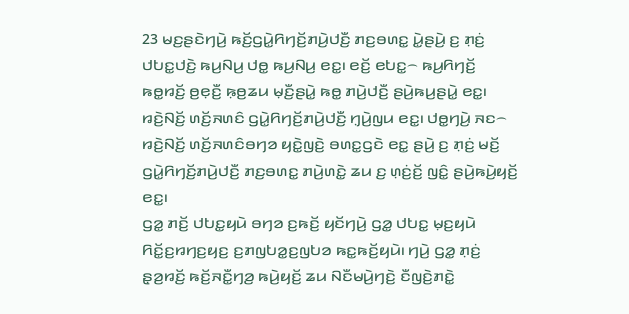23 ꤗꤢ꤬ꤔꤢꤧꤚꤣꤧ꤬ ꤒꤢꤩ꤬ꤞꤣꤧ꤭ꤖꤚꤢꤩ꤬ꤊꤣꤧ꤬ꤓꤢꤪ꤬ ꤊꤢ꤬ꤋꤛꤢ꤭ ꤣꤧ꤭ꤔꤣꤧ꤬ ꤢ꤬ ꤊ꤫ꤢꤦ꤬ ꤓꤝꤢ꤭ꤓꤢꤧ꤬ ꤒꤣ꤬ꤡꤣ꤬ ꤓꤥ꤭ ꤒꤣ꤬ꤡꤣ꤬ ꤕꤢ꤭꤯ ꤕꤢꤩ꤬ ꤕꤝꤢ꤭꤮ ꤒꤣ꤬ꤖꤚꤢꤩ꤬ ꤒꤥ꤭ꤙꤢꤩ꤬ ꤥ꤬ꤕ꤫ꤢꤪ꤬ ꤒ꤫ꤥ꤬ꤘꤣ ꤗ꤫ꤢꤪ꤬ꤔꤣꤧ꤭ ꤒꤥ꤭ ꤊꤣꤧ꤬ꤓꤢꤪ꤬ ꤔꤣꤧ꤬ꤒꤣ꤬ꤔꤣꤧ꤭ ꤕꤢ꤭꤯ ꤙꤢꤧ꤬ꤡꤢꤩ꤬ ꤛꤢꤩ꤬ꤏꤛꤢꤨ ꤞꤣꤧ꤭ꤖꤚꤢꤩ꤬ꤊꤣꤧ꤬ꤓꤢꤪ꤬ ꤚ꤫ꤣꤧ꤬ꤜꤣ ꤕꤢ꤭꤯ ꤓꤥ꤭ꤚꤣꤧ꤬ ꤏꤢ꤮ ꤙꤢꤧ꤬ꤡꤢꤩ꤬ ꤛꤢꤩ꤬ꤏꤛꤢꤨꤋꤚꤤ ꤟꤢꤧ꤭ꤜꤢꤧ꤬ ꤋꤛꤢ꤭ꤞꤢꤧ ꤕꤢ꤭ ꤔꤣꤧ꤬ ꤢ꤬ ꤊ꤫ꤢꤦ꤬ ꤗꤢꤩ꤬ ꤞꤣꤧ꤭ꤖꤚꤢꤩ꤬ꤊꤣꤧ꤬ꤓꤢꤪ꤬ ꤊꤢ꤬ꤋꤛꤢ꤭ ꤊꤣꤧ꤬ꤛꤢꤧ꤭ ꤘꤣ ꤢ꤬ ꤛ꤫ꤢꤦ꤬ꤢꤩ꤬ ꤜꤢꤨ꤭ ꤔꤣꤧ꤬ꤒꤣꤧ꤬ꤟꤢꤩ꤬ ꤕꤢ꤭꤯
ꤞꤤ꤭ ꤊꤢꤩ꤬ ꤓꤝꤢ꤭ꤟꤣꤧ ꤋꤚꤤ ꤢ꤬ꤒꤢꤩ꤬ ꤟꤢꤩꤚꤣꤧ꤬ ꤞꤤ꤭ ꤓꤝꤢ꤭ ꤗ꤫ꤢ꤬ꤟꤣꤧ ꤖꤢꤩ꤭ꤢ꤬ꤙꤚꤢ꤬ꤟꤢ꤬ ꤢ꤬ꤊꤜꤝꤤ꤭ꤢ꤬ꤜꤝꤤ ꤒꤢ꤭ꤒꤢꤩ꤬ꤟꤣꤧ꤯ ꤚꤣꤧ꤬ ꤞꤤ꤭ ꤊ꤫ꤢꤦ꤬ ꤔ꤫ꤤ꤬ꤙꤢꤩ꤬ ꤒꤢꤩ꤬ꤏꤢꤪ꤭ꤚꤤ꤬ ꤒꤣꤧ꤬ꤟꤢꤩ꤬ ꤘꤣ ꤡꤢꤪꤗꤣꤧ꤬ꤚꤢꤧ꤬ ꤢꤪꤜꤢꤧ꤬ꤊꤢꤧ꤭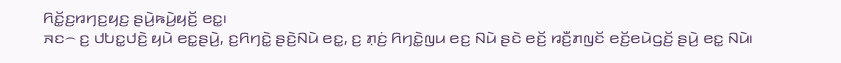ꤖꤢꤩ꤭ꤢ꤬ꤙꤚꤢ꤬ꤟꤢ꤬ ꤔꤣꤧ꤬ꤒꤣꤧ꤬ꤟꤢꤩ꤬ ꤕꤢ꤭꤯
ꤏꤢ꤮ ꤢ꤬ ꤓꤝꤢ꤭ꤓꤢꤧ꤬ ꤟꤣꤧ ꤕꤢ꤭ꤔꤣꤧ꤬, ꤢ꤬ꤖꤚꤢꤧ꤭ ꤔꤢꤧ꤬ꤡꤣꤧ ꤕꤢ꤭, ꤢ꤬ ꤊ꤫ꤢꤦ꤬ ꤖꤚꤢꤧ꤭ꤜꤣ ꤕꤢ꤬ ꤡꤣꤧ ꤔꤢꤧ ꤕꤢꤩ꤬ ꤙꤢꤪ꤬ꤊꤜꤢꤩ ꤕꤢꤩ꤬ꤕꤣꤧꤞꤢꤩ꤬ ꤔꤣꤧ꤬ ꤕꤢ꤭ ꤡꤣꤧ꤯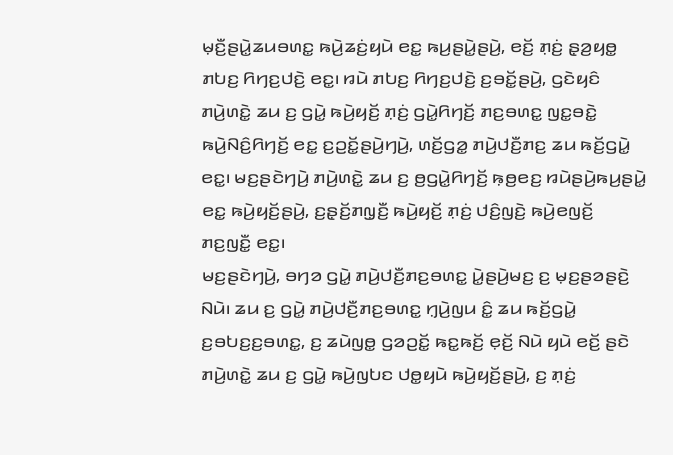ꤗ꤫ꤢꤪ꤬ꤔꤣꤧ꤭ꤘꤣꤋꤛꤢ꤭ ꤒꤣꤧ꤬ꤘꤢꤦ꤬ꤟꤣꤧ ꤕꤢ꤭ ꤒꤣ꤬ꤔꤣꤧ꤭ꤔꤣꤧ꤬, ꤕꤢꤩ꤬ ꤊ꤫ꤢꤦ꤬ ꤔ꤫ꤤ꤬ꤟꤥ꤭ ꤊꤝꤢ꤬ ꤖꤚꤢ꤬ꤓꤢꤧ꤬ ꤕꤢ꤭꤯ ꤙꤣꤧ ꤊꤝꤢ꤬ ꤖꤚꤢ꤬ꤓꤢꤧ꤬ ꤢ꤬ꤋꤢꤩ꤭ꤔꤣꤧ꤬, ꤞꤢꤧꤟꤢꤨ ꤊꤣꤧ꤬ꤛꤢꤧ꤭ ꤘꤣ ꤢ꤬ ꤞꤣꤧ꤭ ꤒꤣꤧ꤬ꤟꤢꤩ꤬ ꤊ꤫ꤢꤦ꤬ ꤞꤣꤧ꤭ꤖꤚꤢꤩ꤬ ꤊꤢ꤬ꤋꤛꤢ꤭ ꤜꤢ꤭ꤋꤢꤧ꤭ ꤒꤣꤧ꤬ꤡꤢꤨ꤬ꤖꤚꤢꤩ꤬ ꤕꤢ꤭ ꤢ꤬ꤑꤢꤩ꤭ꤔꤣꤧ꤬ꤚꤣꤧ꤬, ꤛꤢꤩ꤬ꤞꤤ꤭ ꤊꤣꤧ꤬ꤓꤢꤪ꤬ꤊꤢ꤬ ꤘꤣ ꤒꤢꤩ꤬ꤞꤣꤧ꤭ ꤕꤢ꤭꤯ ꤗꤢ꤬ꤔꤢꤧꤚꤣꤧ꤬ ꤊꤣꤧ꤬ꤛꤢꤧ꤭ ꤘꤣ ꤢ꤬ ꤥ꤬ꤞꤣꤧ꤭ꤖꤚꤢꤩ꤬ ꤒ꤫ꤥ꤬ꤕꤢ꤬ ꤙꤣꤧꤔꤣꤧ꤬ꤒꤣ꤬ꤔꤣꤧ꤭ ꤕꤢ꤭ ꤒꤣꤧ꤬ꤟꤢꤩ꤬ꤔꤣꤧ꤬, ꤢ꤬ꤔ꤫ꤢꤩ꤬ꤊꤜ꤫ꤢꤪ꤬ ꤒꤣꤧ꤬ꤟꤢꤩ꤬ ꤊ꤫ꤢꤦ꤬ ꤓꤢꤨ꤬ꤜꤢꤧ꤬ ꤒꤣꤧ꤬ꤕꤜꤢꤩ꤬ ꤊꤢ꤬ꤜꤢꤪ꤭ ꤕꤢ꤭꤯
ꤗꤢ꤬ꤔꤢꤧꤚꤣꤧ꤬, ꤋꤚꤤ ꤞꤣꤧ꤭ ꤊꤣꤧ꤬ꤓꤢꤪ꤬ꤊꤢ꤬ꤋꤛꤢ꤭ ꤣꤧ꤭ꤔꤣꤧ꤬ꤗꤢ꤬ ꤢ꤬ ꤗ꤫ꤢ꤬ꤔꤤꤔꤢꤧ꤬ ꤡꤣꤧ꤯ ꤘꤣ ꤢ꤬ ꤞꤣꤧ꤭ ꤊꤣꤧ꤬ꤓꤢꤪ꤬ꤊꤢ꤬ꤋꤛꤢ꤭ ꤚ꤫ꤣꤧ꤬ꤜꤣ ꤢꤨ꤭ ꤘꤣ ꤒꤢꤩ꤬ꤞꤣꤧ꤭ ꤢ꤬ꤋꤝꤢ꤬ꤢ꤬ꤋꤛꤢ꤭, ꤢ꤬ ꤘꤣꤧꤜꤥ꤭ ꤞꤤꤑꤢꤩ꤭ ꤒꤢ꤭ꤒꤢꤩ꤬ ꤕ꤫ꤢꤩ꤬ ꤡꤣꤧ ꤟꤣꤧ ꤕꤢꤩ꤬ ꤔꤢꤧ ꤊꤣꤧ꤬ꤛꤢꤧ꤭ ꤘꤣ ꤢ꤬ ꤞꤣꤧ꤭ ꤒꤣꤧ꤬ꤜꤝꤢ ꤓꤥ꤭ꤟꤣꤧ ꤒꤣꤧ꤬ꤟꤢꤩ꤬ꤔꤣꤧ꤬, ꤢ꤬ ꤊ꤫ꤢꤦ꤬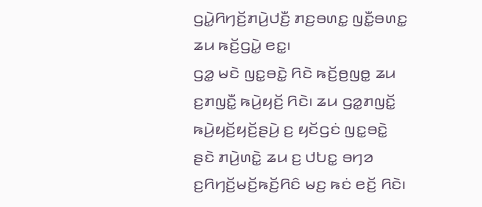ꤞꤣꤧ꤭ꤖꤚꤢꤩ꤬ꤊꤣꤧ꤬ꤓꤢꤪ꤬ ꤊꤢ꤬ꤋꤛꤢ꤭ ꤜꤢꤪ꤭ꤋꤛꤢ꤭ ꤘꤣ ꤒꤢꤩ꤬ꤞꤣꤧ꤭ ꤕꤢ꤭꤯
ꤞꤤ꤭ ꤗꤢꤧ ꤜꤢ꤭ꤋꤢꤧ꤭ ꤖꤢꤧ ꤒꤢꤩ꤬ꤥ꤬ꤜꤥ꤭ ꤘꤣ ꤢ꤬ꤊꤜꤢꤪ꤭ ꤒꤣꤧ꤬ꤟꤢꤩ꤬ ꤖꤢꤧ꤯ ꤘꤣ ꤞꤤ꤭ꤊꤜꤢꤩ꤭ ꤒꤣꤧ꤬ꤟꤢꤩ꤬ꤟꤢꤩ꤬ꤔꤣꤧ꤬ ꤢ꤬ ꤟꤢꤩꤞꤢꤦ ꤜꤢ꤭ꤋꤢꤧ꤭ ꤔꤢꤧ ꤊꤣꤧ꤬ꤛꤢꤧ꤭ ꤘꤣ ꤢ꤬ ꤓꤝꤢ꤭ ꤋꤚꤤ ꤢ꤬ꤖꤚꤢꤩ꤬ꤗꤢꤩ꤬ꤒꤢꤩ꤬ꤖꤢꤨ ꤗꤢ꤬ ꤒꤢꤦ ꤕꤢꤩ꤬ ꤖꤢꤧ꤯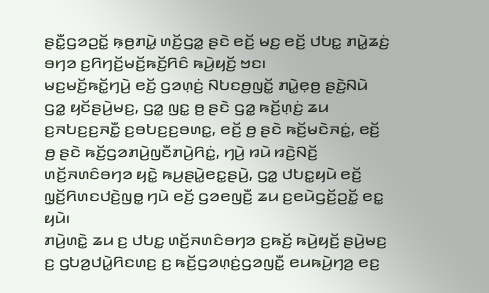ꤔꤢꤪ꤭ꤞꤤꤑꤢꤩ꤭ ꤒ꤫ꤥ꤬ꤊꤣꤧ꤭ ꤛꤢꤩ꤬ꤞꤤ꤭ ꤔꤢꤧ ꤕꤢꤩ꤬ ꤗꤢ꤬ ꤕꤢꤩ꤬ ꤓꤝꤢ꤭ ꤊꤣꤧ꤭ꤘꤢꤦ꤬ ꤋꤚꤤ ꤢ꤬ꤖꤚꤢꤩ꤬ꤗꤢꤩ꤬ꤒꤢꤩ꤬ꤖꤢꤨ ꤒꤣꤧ꤬ꤟꤢꤩ꤬ ꤠꤢ꤯
ꤗꤢ꤬ꤗꤢꤩ꤬ꤒꤢꤩ꤭ꤚꤣꤧ꤬ ꤕꤢꤩ꤬ ꤞꤤꤛ꤫ꤢꤦ꤬ ꤡꤝꤢꤥ꤬ꤜꤢꤩ꤭ ꤊꤣꤧ꤭ꤕ꤫ꤥ꤬ ꤔꤢꤧ꤬ꤡꤣꤧ ꤞꤤ꤭ ꤟꤢꤩꤔꤣꤧ꤬ꤗꤢ꤬, ꤞꤤ꤭ ꤜꤢ꤭ ꤥ꤬ ꤔꤢꤧ ꤞꤤ꤭ ꤒꤢꤩ꤬ꤛ꤫ꤢꤦ꤬ ꤘꤣ ꤢ꤬ꤏꤝꤢ꤬ꤢ꤬ꤏꤢꤪ꤭ ꤢ꤬ꤋꤝꤢ꤬ꤢ꤬ꤋꤛꤢ꤭, ꤕꤢꤩ꤬ ꤥ꤬ ꤔꤢꤧ ꤒꤢꤩ꤬ꤗꤢꤧꤏꤢꤦ꤭, ꤕꤢꤩ꤬ ꤥ꤬ ꤔꤢꤧ ꤒꤢꤩ꤬ꤞꤤꤊꤣꤧ꤬ꤜꤢꤪꤊꤣꤧ꤬ꤖꤢꤦ꤭, ꤚꤣꤧ꤬ ꤙꤣꤧ ꤙꤢꤧ꤬ꤡꤢꤩ꤬ ꤛꤢꤩ꤬ꤏꤛꤢꤨꤋꤚꤤ ꤟꤢꤧ꤭ ꤒꤣ꤬ꤔꤣꤧ꤭ꤕꤢ꤭ꤔꤣꤧ꤬, ꤞꤤ꤭ ꤓꤝꤢ꤭ꤟꤣꤧ ꤕꤢꤩ꤬ ꤜ꤫ꤢꤩ꤬ꤖꤛꤢꤓꤢꤧ꤬ꤜꤥ꤭ ꤚꤣꤧ ꤕꤢꤩ꤬ ꤞꤤꤕꤜꤢꤪ꤬ ꤘꤣ ꤢ꤬ꤕꤣꤧꤞꤢꤩ꤬ꤑꤢꤩ꤭ ꤕꤢ꤭ ꤟꤣꤧ꤯
ꤊꤣꤧ꤬ꤛꤢꤧ꤭ ꤘꤣ ꤢ꤬ ꤓꤝꤢ꤭ ꤛꤢꤩ꤬ꤏꤛꤢꤨꤋꤚꤤ ꤢ꤬ꤒꤢꤩ꤬ ꤒꤣꤧ꤬ꤟꤢꤩ꤬ ꤔꤣꤧ꤬ꤗꤢ꤬ ꤢ꤬ ꤞꤝꤤ꤬ꤓꤣꤧ꤭ꤖꤢꤛꤢ꤬ ꤢ꤬ ꤒꤢꤩ꤬ꤞꤤꤛ꤫ꤢꤦ꤬ꤞꤤꤜꤢꤪ꤭ ꤕꤣꤒꤣꤧ꤬ꤚꤤ꤬ ꤕꤢ꤬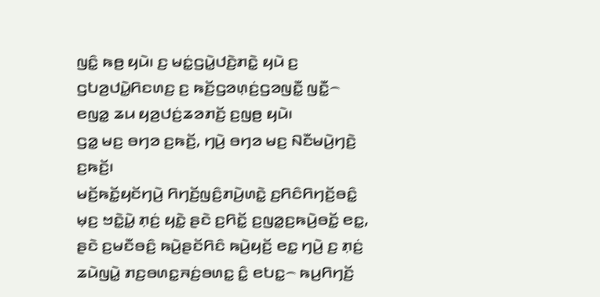ꤜꤢꤨ꤭ ꤒꤥ꤬ ꤟꤣꤧ꤯ ꤢ꤬ ꤗꤢꤦ꤭ꤞꤣꤧ꤭ꤓꤢꤧ꤬ꤊꤢꤧ꤭ ꤟꤣꤧ ꤢ꤬ ꤞꤝꤤ꤬ꤓꤣꤧ꤭ꤖꤢꤛꤢ꤬ ꤢ꤬ ꤒꤢꤩ꤬ꤞꤤꤛ꤫ꤢꤦ꤬ꤞꤤꤜꤢꤪ꤭ ꤜꤢꤪ꤭꤮ ꤕꤜꤤ꤭ ꤘꤣ ꤟꤤ꤬ꤓꤢꤦ꤬ꤘꤤꤊꤢꤩ꤬ ꤢ꤬ꤜꤥ꤬ ꤟꤣꤧ꤯
ꤞꤤ꤭ ꤗꤢ꤬ ꤋꤚꤤ ꤢ꤬ꤒꤢꤩ꤬, ꤚꤣꤧ꤬ ꤋꤚꤤ ꤗꤢ꤬ ꤡꤢꤪꤗꤣꤧ꤬ꤚꤢꤧ꤬ ꤢ꤬ꤒꤢꤩ꤬꤯
ꤗꤢꤩ꤬ꤒꤢꤩ꤭ꤟꤢꤩꤚꤣꤧ꤬ ꤖꤚꤢꤩ꤬ꤜꤢꤨ꤬ꤊꤣꤧ꤬ꤛꤢꤧ꤭ ꤢ꤬ꤖꤢꤨꤖꤚꤢꤩ꤬ꤋꤢꤨ꤭ ꤗ꤫ꤢ꤬ ꤠꤢꤧ꤭ꤣꤧ꤭ ꤊ꤫ꤢꤦ꤬ ꤟꤢꤧ꤭ ꤔꤢꤧ ꤢ꤬ꤖꤢꤩ꤭ ꤢ꤬ꤜꤤ꤭ꤢ꤬ꤒꤣꤧ꤬ꤋꤢꤩ꤭ ꤕꤢ꤭, ꤔꤢꤧ ꤢ꤬ꤗꤢꤪꤋꤢꤨ꤬ ꤒꤣꤧ꤬ꤔꤢꤩꤖꤢꤨ ꤒꤣꤧ꤬ꤟꤢꤩ꤬ ꤕꤢ꤭ ꤚꤣꤧ꤬ ꤢ꤬ ꤊ꤫ꤢꤦ꤬ ꤘꤣꤧꤜꤣꤧ꤭ ꤊꤢ꤬ꤋꤛꤢ꤭ꤏꤢꤦ꤬ꤋꤛꤢ꤭ ꤢꤨ꤭ ꤕꤝꤢ꤭꤮ ꤒꤣ꤬ꤖꤚꤢꤩ꤬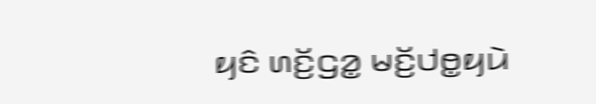ꤟꤢꤨ ꤛꤢꤩ꤬ꤞꤤ꤭ ꤗꤢꤩ꤬ꤓꤥ꤭ꤟꤣꤧ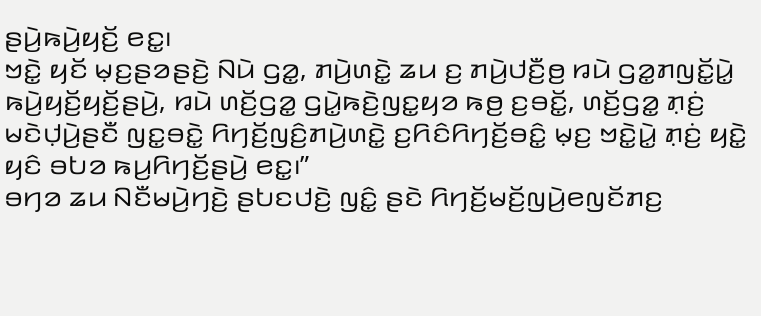ꤔꤣꤧ꤬ꤒꤣꤧ꤬ꤟꤢꤩ꤬ ꤕꤢ꤭꤯
ꤠꤢꤧ꤭ ꤟꤢꤩ ꤗ꤫ꤢ꤬ꤔꤤꤔꤢꤧ꤬ ꤡꤣꤧ ꤞꤤ꤭, ꤊꤣꤧ꤬ꤛꤢꤧ꤭ ꤘꤣ ꤢ꤬ ꤊꤣꤧ꤬ꤓꤢꤪ꤬ꤥ꤬ ꤙꤣꤧ ꤞꤤ꤭ꤊꤜꤢꤩ꤭ꤣꤧ꤭ ꤒꤣꤧ꤬ꤟꤢꤩ꤬ꤟꤢꤩ꤬ꤔꤣꤧ꤬, ꤙꤣꤧ ꤛꤢꤩ꤬ꤞꤤ꤭ ꤞꤣꤧ꤭ꤒꤢꤧ꤬ꤜꤢ꤭ꤟꤤ ꤒꤥ꤬ ꤢ꤬ꤋꤢꤩ꤭, ꤛꤢꤩ꤬ꤞꤤ꤭ ꤊ꤫ꤢꤦ꤬ ꤗꤢꤧꤓ꤫ꤣꤧ꤬ꤔꤢꤪ ꤜꤢ꤭ꤋꤢꤧ꤭ ꤖꤚꤢꤩ꤬ꤜꤢꤨ꤬ꤊꤣꤧ꤬ꤛꤢꤧ꤭ ꤢ꤬ꤖꤢꤨꤖꤚꤢꤩ꤬ꤋꤢꤨ꤭ ꤗ꤫ꤢ꤬ ꤠꤢꤧ꤭ꤣꤧ꤭ ꤊ꤫ꤢꤦ꤬ ꤟꤢꤧ꤭ ꤟꤢꤨ ꤋꤝꤤ ꤒꤣ꤬ꤖꤚꤢꤩ꤬ꤔꤣꤧ꤬ ꤕꤢ꤭꤯”
ꤋꤚꤤ ꤘꤣ ꤡꤢꤪꤗꤣꤧ꤬ꤚꤢꤧ꤬ ꤔꤝꤢꤓꤢꤧ꤬ ꤜꤢꤨ꤭ ꤔꤢꤧ ꤖꤚꤢꤩ꤬ꤗꤢꤩ꤬ꤜꤣꤧ꤬ꤕꤜꤢꤩꤊꤢ꤬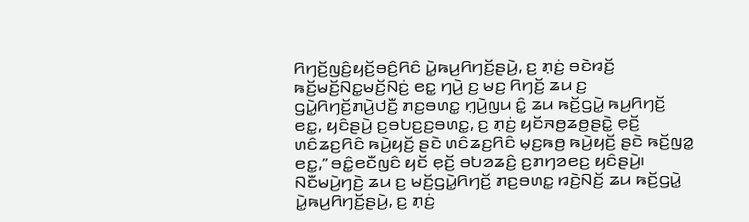ꤖꤚꤢꤩ꤬ꤜꤢꤨ꤬ꤟꤢꤩ꤬ꤋꤢꤨ꤬ꤖꤢꤨ ꤣꤧ꤭ꤒꤣ꤬ꤖꤚꤢꤩ꤬ꤔꤣꤧ꤬, ꤢ꤬ ꤊ꤫ꤢꤦ꤬ ꤋꤢꤧꤙꤢꤩ꤬ ꤒꤢꤩ꤬ꤗꤢꤩ꤬ꤡꤢ꤭ꤗꤢꤩ꤬ꤡꤢꤦ꤬ ꤕꤢ꤭ ꤚꤣꤧ꤬ ꤢ꤬ ꤗꤢ꤬ ꤖꤚꤢꤩ꤬ ꤘꤣ ꤢ꤬ ꤞꤣꤧ꤭ꤖꤚꤢꤩ꤬ꤊꤣꤧ꤬ꤓꤢꤪ꤬ ꤊꤢ꤬ꤋꤛꤢ꤭ ꤚ꤫ꤣꤧ꤬ꤜꤣ ꤢꤨ꤭ ꤘꤣ ꤒꤢꤩ꤬ꤞꤣꤧ꤭ ꤒꤣ꤬ꤖꤚꤢꤩ꤬ ꤕꤢ꤭, ꤟꤢꤨꤔꤣꤧ꤬ ꤢ꤬ꤋꤝꤢ꤬ꤢ꤬ꤋꤛꤢ꤭, ꤢ꤬ ꤊ꤫ꤢꤦ꤬ ꤟꤢꤩꤏꤥ꤬ꤘꤥ꤬ꤔꤢꤧ꤭ ꤕ꤫ꤢꤩ꤬ ꤛꤢꤨꤘꤢ꤬ꤖꤢꤨ ꤒꤣꤧ꤬ꤟꤢꤩ꤬ ꤔꤢꤧ ꤛꤢꤨꤘꤢ꤬ꤖꤢꤨ ꤗ꤫ꤢ꤬ꤒꤥ꤬ ꤒꤣꤧ꤬ꤟꤢꤩ꤬ ꤔꤢꤧ ꤒꤢꤩ꤬ꤜꤤ꤭ ꤕꤢ꤭,” ꤋꤢꤨ꤭ꤕꤢꤪꤜꤢꤨ ꤟꤢꤩ ꤕ꤫ꤢꤩ꤬ ꤋꤝꤤꤘꤢꤨ꤬ ꤢ꤬ꤊꤚꤤꤕꤢ꤬ ꤟꤢꤨꤔꤣꤧ꤬꤯
ꤡꤢꤪꤗꤣꤧ꤬ꤚꤢꤧ꤬ ꤘꤣ ꤢ꤬ ꤗꤢꤩ꤬ꤞꤣꤧ꤭ꤖꤚꤢꤩ꤬ ꤊꤢ꤬ꤋꤛꤢ꤭ ꤙꤢꤧ꤬ꤡꤢꤩ꤬ ꤘꤣ ꤒꤢꤩ꤬ꤞꤣꤧ꤭ ꤣꤧ꤭ꤒꤣ꤬ꤖꤚꤢꤩ꤬ꤔꤣꤧ꤬, ꤢ꤬ ꤊ꤫ꤢꤦ꤬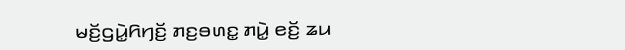ꤗꤢꤩ꤬ꤞꤣꤧ꤭ꤖꤚꤢꤩ꤬ ꤊꤢ꤬ꤋꤛꤢ꤭ ꤊꤣꤧ꤭ ꤕꤢꤩ꤬ ꤘꤣ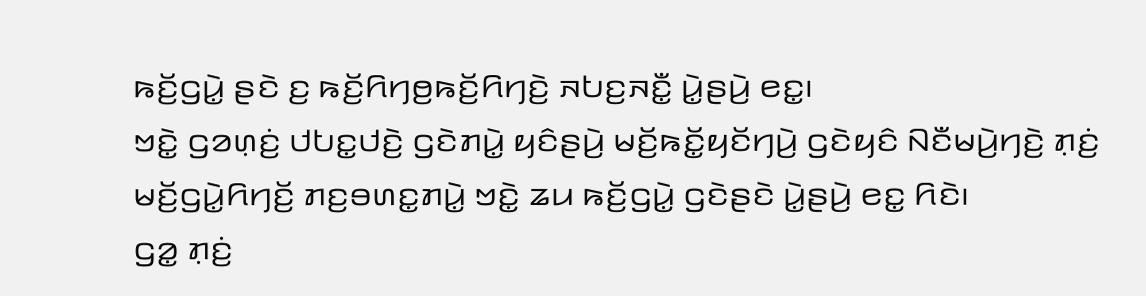ꤒꤢꤩ꤬ꤞꤣꤧ꤭ ꤔꤢꤧ ꤢ꤬ ꤒꤢꤩ꤬ꤖꤚꤥ꤬ꤒꤢꤩ꤬ꤖꤚꤢꤧ꤬ ꤏꤝꤢ꤬ꤏꤢꤪ꤭ ꤣꤧ꤭ꤔꤣꤧ꤬ ꤕꤢ꤭꤯
ꤠꤢꤧ꤭ ꤞꤤꤛ꤫ꤢꤦ꤬ ꤓꤝꤢ꤭ꤓꤢꤧ꤬ ꤞꤢꤧꤊꤣꤧ꤭ ꤟꤢꤨꤔꤣꤧ꤬ ꤗꤢꤩ꤬ꤒꤢꤩ꤭ꤟꤢꤩꤚꤣꤧ꤬ ꤞꤢꤧꤟꤢꤨ ꤡꤢꤪꤗꤣꤧ꤬ꤚꤢꤧ꤬ ꤊ꤫ꤢꤦ꤬ ꤗꤢꤩ꤬ꤞꤣꤧ꤭ꤖꤚꤢꤩ꤬ ꤊꤢ꤬ꤋꤛꤢ꤭ꤊꤣꤧ꤭ ꤠꤢꤧ꤭ ꤘꤣ ꤒꤢꤩ꤬ꤞꤣꤧ꤭ ꤞꤢꤧꤔꤢꤧ ꤣꤧ꤭ꤔꤣꤧ꤬ ꤕꤢ꤭ ꤖꤢꤧ꤯
ꤞꤤ꤭ ꤊ꤫ꤢꤦ꤬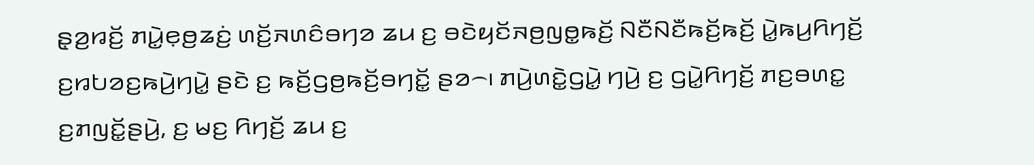ꤔ꤫ꤤ꤬ꤙꤢꤩ꤬ ꤊꤣꤧ꤭ꤕ꤫ꤥ꤬ꤘꤢꤦ꤬ ꤛꤢꤩ꤬ꤏꤛꤢꤨꤋꤚꤤ ꤘꤣ ꤢ꤬ ꤋꤢꤧꤟꤢꤩꤏꤥ꤬ꤜꤥ꤭ꤒꤢꤩ꤬ ꤡꤢꤪꤡꤢꤪꤒꤢꤩ꤬ꤒꤢꤩ꤬ ꤣꤧ꤭ꤒꤣ꤬ꤖꤚꤢꤩ꤬ ꤢ꤬ꤙꤝꤤꤢ꤬ꤒꤣꤧ꤬ꤚꤣꤧ꤭ ꤔꤢꤧ ꤢ꤬ ꤒꤢꤩ꤬ꤞꤥ꤬ꤒꤢꤩ꤬ꤋꤚꤢꤩ꤭ ꤔꤤ꤮꤯ ꤊꤣꤧ꤬ꤛꤢꤧ꤭ꤞꤣꤧ꤭ ꤚꤣꤧ꤬ ꤢ꤬ ꤞꤣꤧ꤭ꤖꤚꤢꤩ꤬ ꤊꤢ꤬ꤋꤛꤢ꤭ ꤢ꤬ꤊꤜꤢꤩ꤭ꤔꤣꤧ꤬, ꤢ꤬ ꤗꤢ꤬ ꤖꤚꤢꤩ꤬ ꤘꤣ ꤢ꤬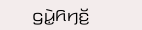ꤞꤣꤧ꤭ꤖꤚꤢꤩ꤬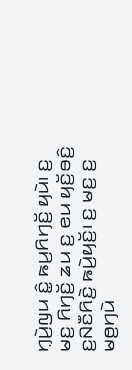ꤚ꤫ꤣꤧ꤬ꤜꤣ ꤢꤨ꤭ ꤒꤣ꤬ꤖꤚꤢꤩ꤬ ꤟꤣꤧ꤯ ꤢ꤬ ꤗꤢ꤬ ꤖꤚꤢꤩ꤬ ꤘꤣ ꤢ꤬ ꤕꤣ ꤟꤢꤩ꤬ꤋꤢꤨ꤬ ꤢ꤬ꤡꤢꤪꤖꤢꤧ꤬ ꤒꤣꤧ꤬ꤟꤢꤩ꤬꤯ ꤢ꤬ ꤗꤢ꤬ ꤢ꤬ ꤗꤥ꤬ꤚꤣꤧ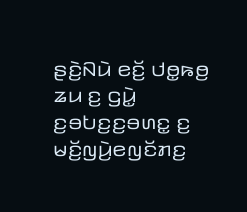ꤔꤢꤧ꤬ꤡꤣꤧ ꤕꤢꤩ꤬ ꤓꤥ꤭ꤒꤥ꤬ ꤘꤣ ꤢ꤬ ꤞꤣꤧ꤭ ꤢ꤬ꤋꤝꤢ꤬ꤢ꤬ꤋꤛꤢ꤭ ꤢ꤬ ꤗꤢꤩ꤬ꤜꤣꤧ꤬ꤕꤜꤢꤩꤊꤢ꤬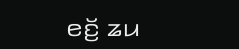ꤕꤢꤩ꤬ ꤘꤣ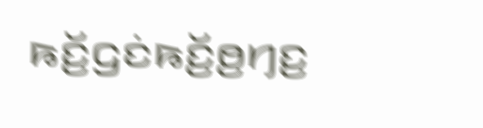ꤒꤢꤩ꤬ꤞꤢꤦꤒꤢꤩ꤬ꤥ꤬ꤚꤢ꤬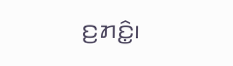ꤢ꤬ꤊꤢꤨ꤭꤯